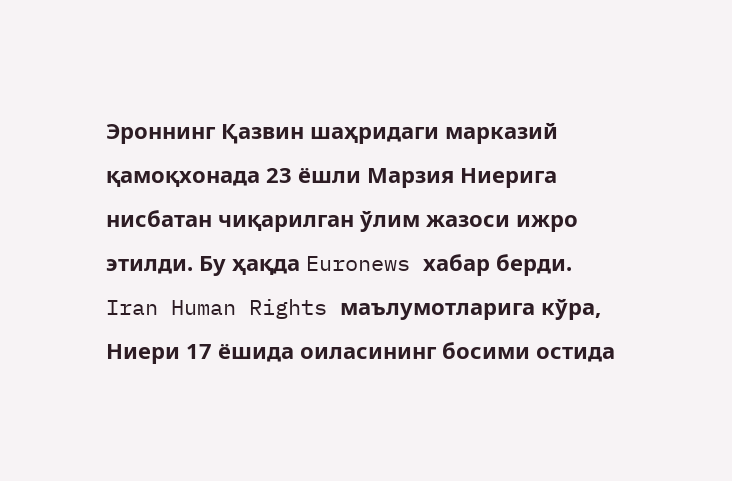Эроннинг Қазвин шаҳридаги марказий қамоқхонада 23 ёшли Марзия Ниеригa нисбатан чиқарилган ўлим жазоси ижро этилди. Бу ҳақда Euronews хабар берди.
Iran Human Rights маълумотларига кўра, Ниери 17 ёшида оиласининг босими остида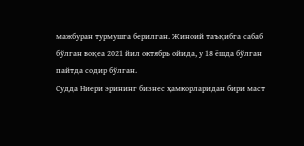мажбуран турмушга берилган. Жиноий таъқибга сабаб бўлган воқеа 2021 йил октябрь ойида, у 18 ёшда бўлган пайтда содир бўлган.
Судда Ниери эрининг бизнес ҳамкорларидан бири маст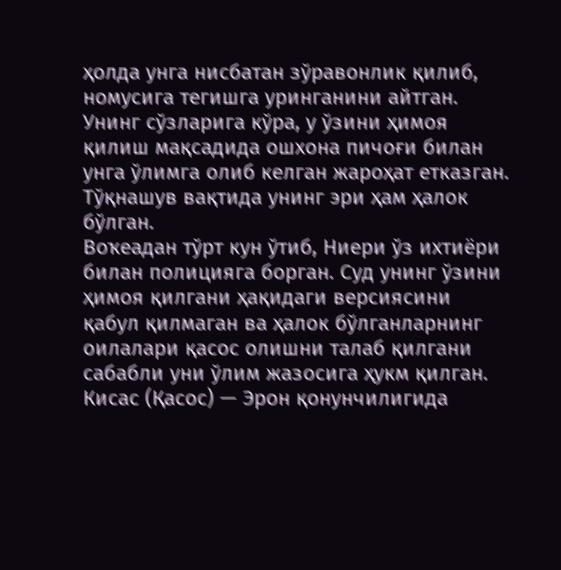ҳолда унга нисбатан зўравонлик қилиб, номусига тегишга уринганини айтган. Унинг сўзларига кўра, у ўзини ҳимоя қилиш мақсадида ошхона пичоғи билан унга ўлимга олиб келган жароҳат етказган. Тўқнашув вақтида унинг эри ҳам ҳалок бўлган.
Воҡеадан тўрт кун ўтиб, Ниери ўз ихтиёри билан полицияга борган. Суд унинг ўзини ҳимоя қилгани ҳақидаги версиясини қабул қилмаган ва ҳалок бўлганларнинг оилалари қасос олишни талаб қилгани сабабли уни ўлим жазосига ҳукм қилган.
Кисас (Қасос) — Эрон қонунчилигида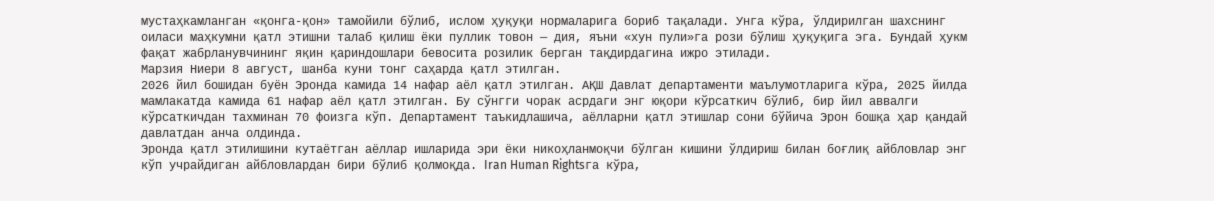мустаҳкамланган «қонга-қон» тамойили бўлиб, ислом ҳуқуқи нормаларига бориб тақалади. Унга кўра, ўлдирилган шахснинг оиласи маҳкумни қатл этишни талаб қилиш ёки пуллик товон — дия, яъни «хун пули»га рози бўлиш ҳуқуқига эга. Бундай ҳукм фақат жабрланувчининг яқин қариндошлари бевосита розилик берган тақдирдагина ижро этилади.
Марзия Ниери 8 август, шанба куни тонг саҳарда қатл этилган.
2026 йил бошидан буён Эронда камида 14 нафар аёл қатл этилган. АҚШ Давлат департаменти маълумотларига кўра, 2025 йилда мамлакатда камида 61 нафар аёл қатл этилган. Бу сўнгги чорак асрдаги энг юқори кўрсаткич бўлиб, бир йил аввалги кўрсаткичдан тахминан 70 фоизга кўп. Департамент таъкидлашича, аёлларни қатл этишлар сони бўйича Эрон бошқа ҳар қандай давлатдан анча олдинда.
Эронда қатл этилишини кутаётган аёллар ишларида эри ёки никоҳланмоқчи бўлган кишини ўлдириш билан боғлиқ айбловлар энг кўп учрайдиган айбловлардан бири бўлиб қолмоқда. Iran Human Rightsга кўра,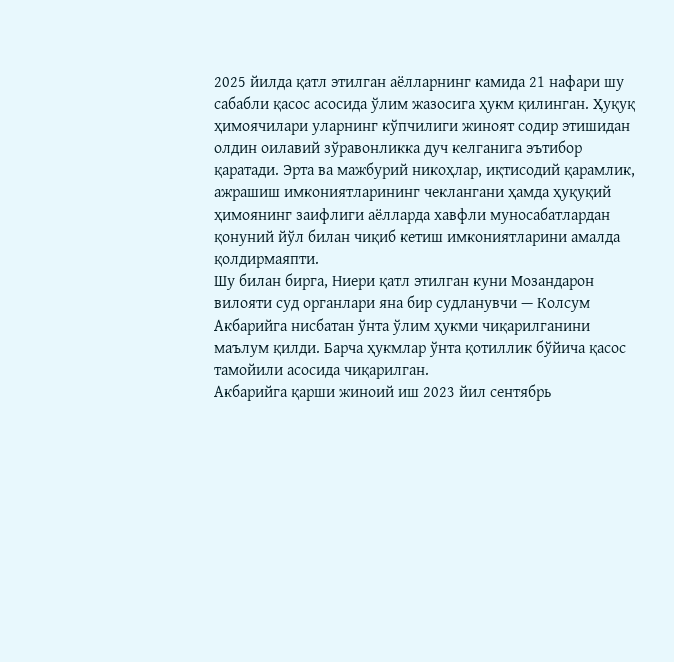2025 йилда қатл этилган аёлларнинг камида 21 нафари шу сабабли қасос асосида ўлим жазосига ҳукм қилинган. Ҳуқуқ ҳимоячилари уларнинг кўпчилиги жиноят содир этишидан олдин оилавий зўравонликка дуч келганига эътибор қаратади. Эрта ва мажбурий никоҳлар, иқтисодий қарамлик, ажрашиш имкониятларининг чеклангани ҳамда ҳуқуқий ҳимоянинг заифлиги аёлларда хавфли муносабатлардан қонуний йўл билан чиқиб кетиш имкониятларини амалда қолдирмаяпти.
Шу билан бирга, Ниери қатл этилган куни Мозандарон вилояти суд органлари яна бир судланувчи — Колсум Акбарийга нисбатан ўнта ўлим ҳукми чиқарилганини маълум қилди. Барча ҳукмлар ўнта қотиллик бўйича қасос тамойили асосида чиқарилган.
Акбарийга қарши жиноий иш 2023 йил сентябрь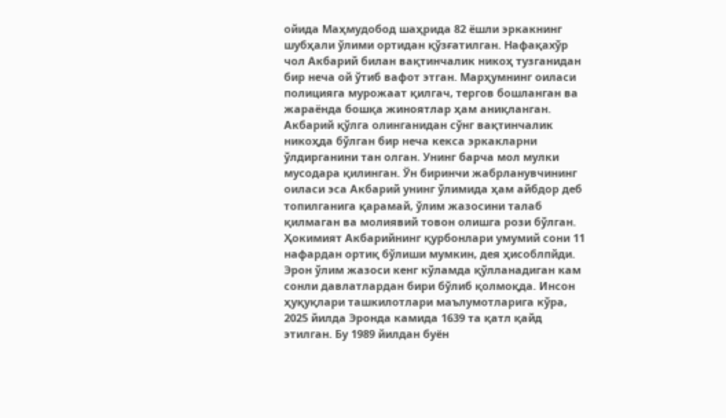ойида Маҳмудобод шаҳрида 82 ёшли эркакнинг шубҳали ўлими ортидан қўзғатилган. Нафақахўр чол Акбарий билан вақтинчалик никоҳ тузганидан бир неча ой ўтиб вафот этган. Марҳумнинг оиласи полицияга мурожаат қилгач, тергов бошланган ва жараёнда бошқа жиноятлар ҳам аниқланган.
Акбарий қўлга олинганидан сўнг вақтинчалик никоҳда бўлган бир неча кекса эркакларни ўлдирганини тан олган. Унинг барча мол мулки мусодара қилинган. Ўн биринчи жабрланувчининг оиласи эса Акбарий унинг ўлимида ҳам айбдор деб топилганига қарамай, ўлим жазосини талаб қилмаган ва молиявий товон олишга рози бўлган. Ҳокимият Акбарийнинг қурбонлари умумий сони 11 нафардан ортиқ бўлиши мумкин, дея ҳисоблпйди.
Эрон ўлим жазоси кенг кўламда қўлланадиган кам сонли давлатлардан бири бўлиб қолмоқда. Инсон ҳуқуқлари ташкилотлари маълумотларига кўра, 2025 йилда Эронда камида 1639 та қатл қайд этилган. Бу 1989 йилдан буён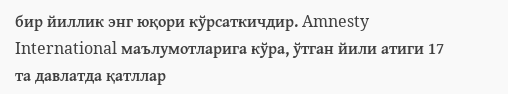бир йиллик энг юқори кўрсаткичдир. Amnesty International маълумотларига кўра, ўтган йили атиги 17 та давлатда қатллар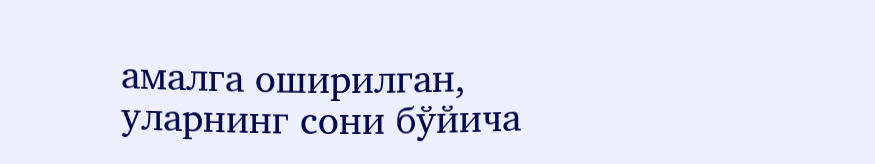амалга оширилган, уларнинг сони бўйича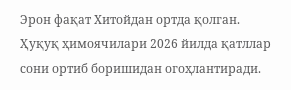Эрон фақат Хитойдан ортда қолган.
Ҳуқуқ ҳимоячилари 2026 йилда қатллар сони ортиб боришидан огоҳлантиради.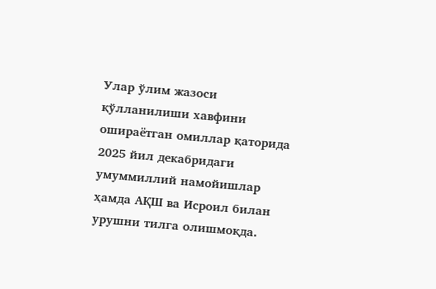Улар ўлим жазоси қўлланилиши хавфини ошираётган омиллар қаторида 2025 йил декабридаги умуммиллий намойишлар ҳамда АҚШ ва Исроил билан урушни тилга олишмоқда.